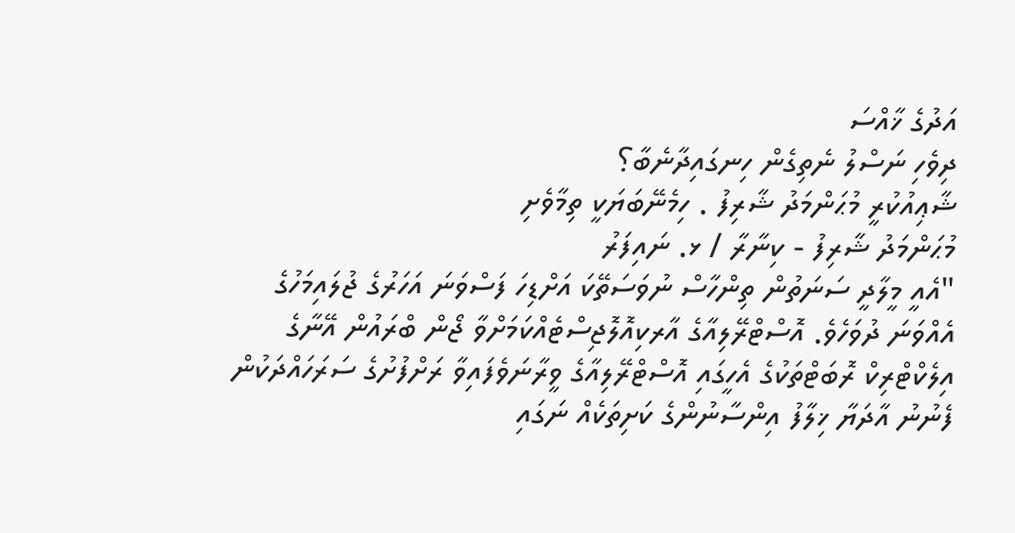އަދުގެ ޚާއްސަ
ދިވެހި ނަސްލު ނެތިގެން ހިނގައިދާނެބާ؟
ޝާޢިއުކުރީ މުޙަންމަދު ޝާރިފު . ހިމެނޭބަޔަކީ ތިމާވެށި
މުޙަންމަދު ޝާރިފު - ކިނާރާ / ޅ. ނައިފަރު
"އެއީ މީލާދީ ސަނަތުން ތިންހާސް ނުވަސަތޭކަ އަށްޑިހަ ފަސްވަނަ އަހަރުގެ ޖުލައިމަހުގެ އެއްވަނަ ދުވަހެވެ. އޮސްޓްރޭލިއާގެ އާރކިއޮލޮޖިސްޓެއްކަމަށްވާ ޖޯން ބްރައުން އޭނާގެ އިލެކްޓްރިކް ރޮބަޓްތަކުގެ އެހީގައި އޮސްޓްރޭލިއާގެ ވީރާނަވެފައިވާ ރަށްފުށުގެ ސަރަހައްދަކުން ފެނުނު އާދަޔާ ޚިލާފު އިންސާނުންގެ ކަށިތަކެއް ނަގައި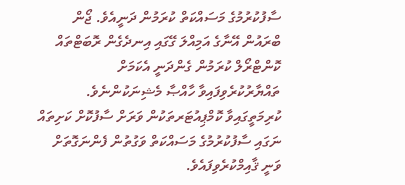ސާފުކުރުމުގެ މަސައްކަތް ކުރަމުން ދަނީއެވެ. ޖޯން ބްރައުން އޭނާގެ އަމިއްލަ ގޭގައި އިނދެގެން ރޮބަޓްތައް ކޮންޓްރޯލް ކުރަމުން ގެންދަނީ އެކަމަށް ތައްޔާރުކުރެވިފައިވާ ހާއްޞާ މެޝިނަކުންނެވެ. ކުރިމަތީގައިވާ ކޮމްޕިއުޓަރތަކުން ވަރަށް ސާފުކޮށް ކަށިތައް ނަގައި ސާފުކުރުމުގެ މަސައްކަތް ވަގުތުން ފެންނަގޮތަށް ވަނީ ޤާއިމްކުރެވިފައެވެ.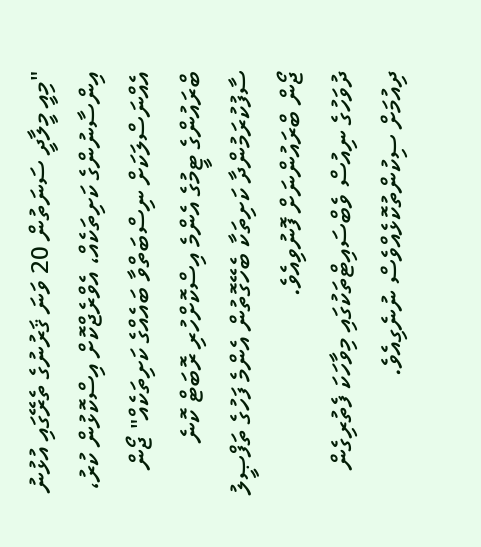"މިއީ މީލާދީ ސަނަތުން 20 ވަނަ ޤަރުނުގެ ތެރޭގައި އުޅުނު އިންސާނުންގެ ކަށިތަކެއް، އެވްރެޖްކޮށް އިސްކޮޅުން ކުރު، އެއްނަސްލަކަށް ނިސްބަތްވާ ބައެއްގެ ކަށިތަކެއް" ޖޯން ބްރައުންގެ ޓީމުގެ އެންމެ އިސްކޮށްހުރި ރޮބަޓް ކޮނެ ސާފުކުރަމުންދާ ކަށިތަކާ ބެހޭގޮތުން އެންމެ ފަހުގެ ތަފްޞީލު ޖޯން ބްރައުންނަށް ފޮނުވިއެވެ.
ދުވަހުގެ ނިއުސް ވެބްސައިޓްތަކުގައި މިވާހަކަ ފެތުރިގެން ދިއުމަށް ސިކުންތުކޮޅެއްވެސް ނުނެގިއެވެ.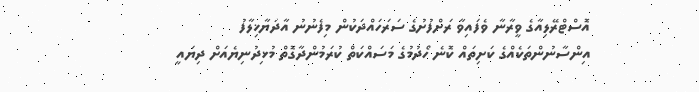އޮސްޓްރޭލިއާގެ ވީރާނާ ވެފައިވާ ރަށްފުށުގެ ސަރަހައްދަކުން މިފެނުނު އާދަޔާޚިލާފު އިންސާނުންތަކެއްގެ ކަށިތައް ކޮނެ ހޯދުމުގެ މަސައްކަތް ކުރަމުންދާގޮތް މުޅިދުނިޔެއަށް ދިޔައީ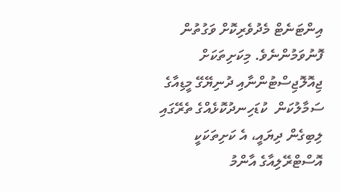އިންޓަނެޓް މެދުވެރިކޮށް ވަގުތުން ފޮނުވަމުންނެވެ. މިކަށިތަކަށް ޖިއޮލޮޖިސްޓުންނާއި ދުނިޔޭގޭ މީޑިއާގެ ސަމާލުކަން  ކުޑަހިނދުކޮޅެއްގެ ތެރޭގައި ލިބިގެން ދިޔައީ، އެ ކަށިތަކަކީ އޮސްޓްރޭލިއާގެ އާންމު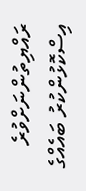ރައްޔިތުންނަށްވުރެ އިސްކޮޅުންކުރު ބައެއްގެ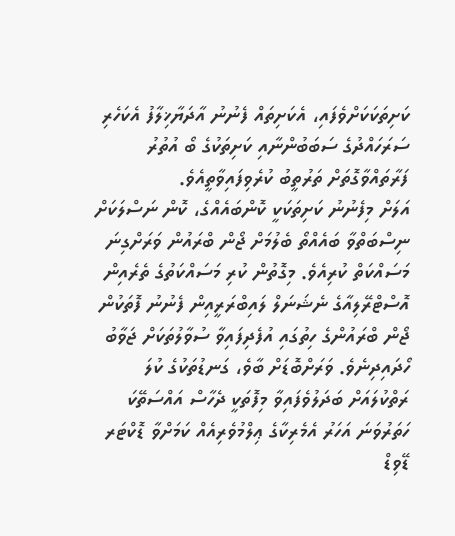ކަށިތަކަކަށްވެފައި، އެކަށިތައް ފެނުނު އާދަޔާޚިލާފު އެކަހެރި ސަރަހައްދުގެ ސަބަބުންނާއި ކަށިތަކުގެ ބޯ އުތުރު ފަރާތައްވާގޮތަށް ތަރުތީބު ކުރެވިފައިވާތީއެވެ.
އަލަށް މިފެނުނު ކަށިތަކަކީ ކޮންބައެއްގެ، ކޮން ނަސްލަކަށް ނިސްބަތްވާ ބައެއްތޯ ބެލުމަށް ޖޯން ބްރައުން ވަރަށްގިނަ މަސައްކަތް ކުރިއެވެ. މިގޮތުން ކުރި މަސައްކަތުގެ ތެރެއިން އޮސްޓްރޭލިއާގެ ނެޝަނަލް ލައިބްރަރީއިން ފެނުނު ފޮތަކުން ޖޯން ބްރައުންގެ ހިތުގައި އުފެދިފައިވާ ސުވާލުތަކަށް ޖަވާބު ހޯދައިދިނެވެ. ވަރަށްބޮޑަށް ބާވެ، ގަނޑުތަކުގެ ކުލަ ރަތްކުލައަށް ބަދަލުވެފައިވާ މިފޮތަކީ ދެހާސް އައްސަތޭކަ ހަތަރުވަނަ އަހަރު އެމެރިކާގެ ޢިލްމުވެރިއެއް ކަމަށްވާ ޑޮކްޓަރ ޑޭވިޑް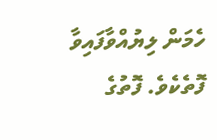ހެމަން ލިޔުއްވާފައިވާ ފޮތެކެވެ. ފޮތުގެ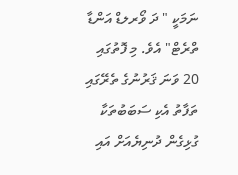ނަމަކީ " ދަ ވޯރލޑް އަންޑާ ތްރެޓް" އެވެ. މި ފޮތުގައި 20 ވަނަ ޤަރުނުގެ ތެރޭގައި ތަފާތު އެކި ސަބަބުތަކާ ގުޅިގެން ދުނިޔެއަށް އައި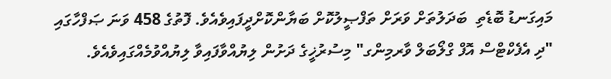މައިގަނޑު ބޮޑެތި  ބަދަލުތަށް ވަރަށް ތަފްޞީލުކޮށް ބަޔާންކޮށްދީފައިވެއެވެ. ފޮތުގެ 458 ވަނަ ޞަފްހާގައި "ދި އެފެކްޓްސް އޮފް ގްލޯބަލް ވާރމިންގ" މިސުރުޚީގެ ދަށުން ލިޔުއްވާފައިވާ ލިޔުއްވުމެއްގައިވެއެވެ.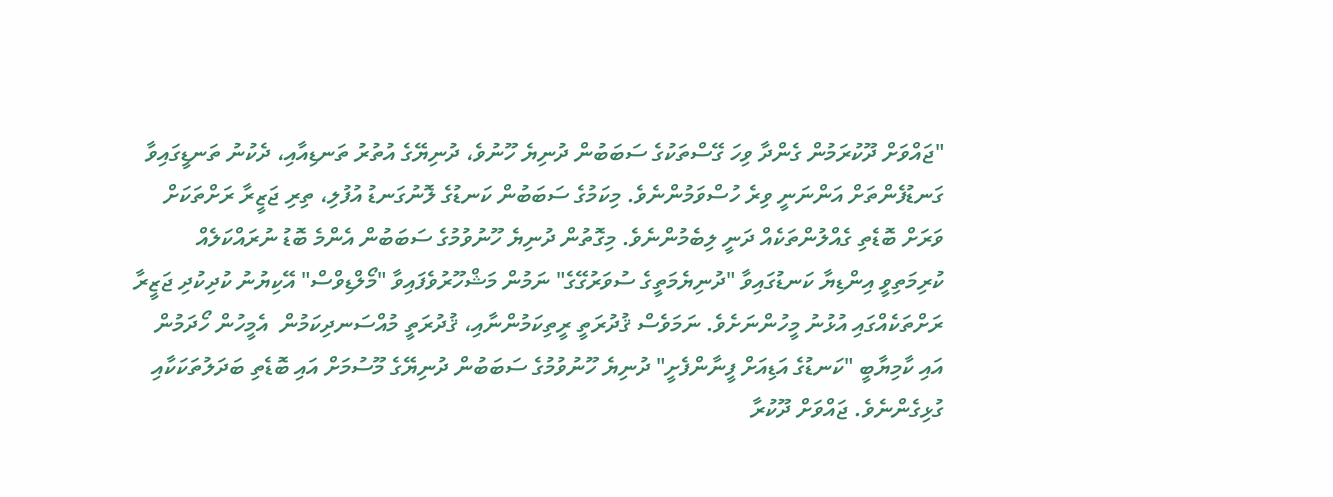"ޖައްވަށް ދޫކުރަމުން ގެންދާ ވިހަ ގޭސްތަކުގެ ސަބަބުން ދުނިޔެ ހޫނުވެ، ދުނިޔޭގެ އުތުރު ތަނޑިއާއި، ދެކުނު ތަނޑީގައިވާ ގަނޑުފެންތަށް އަންނަނީ ވިރެ ހުސްވަމުންނެވެ. މިކަމުގެ ސަބަބުން ކަނޑުގެ ލޮނުގަނޑު އުފުލި، ތިރި ޖަޒީރާ ރަށްތަކަށް ވަރަށް ބޮޑެތި ގެއްލުންތަކެއް ދަނީ ލިބެމުންނެވެ. މިގޮތުން ދުނިޔެ ހޫނުވުމުގެ ސަބަބުން އެންމެ ބޮޑު ނުރައްކަލެއް ކުރިމަތިވީ އިންޑިޔާ ކަނޑުގައިވާ "ދުނިޔެމަތީގެ ސުވަރުގޭގެ" ނަމުން މަޝްހޫރުވެފައިވާ "މޯލްޑިވްސް" އޭކިޔުނު ކުދިކުދި ޖަޒީރާ ރަށްތަކެއްގައި އުޅުނު މީހުންނަށެވެ. ނަމަވެސް ޤުދުރަތީ ރީތިކަމުންނާއި، ޤުދުރަތީ މުއްސަނދިކަމުން  އެމީހުން ހޯދަމުން އައި ކާމިޔާބީ "ކަނޑުގެ އަޑިއަށް ފީނާންފެށީ" ދުނިޔެ ހޫނުވުމުގެ ސަބަބުން ދުނިޔޭގެ މޫސުމަށް އައި ބޮޑެތި ބަދަލުތަކަކާއި ގުޅިގެންނެވެ. ޖައްވަށް ދޫކުރާ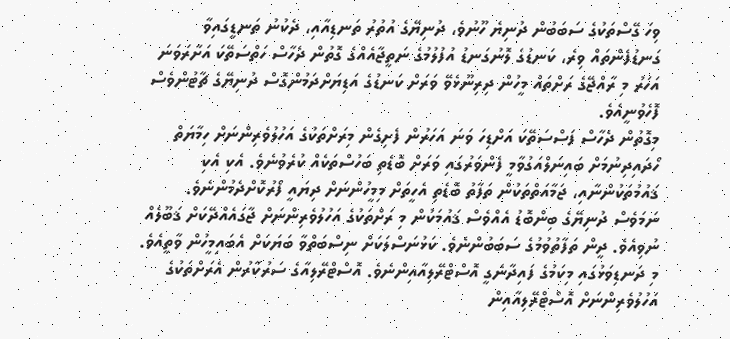ވިހަ ގޭސްތަކުގެ ސަބަބުން ދުނިޔެ ހޫނުވެ، ދުނިޔޭގެ އުތުރު ތަނޑިއާއި، ދެކުނު ތަނޑީގައިވާ ގަނޑުފެންތައް ވިރެ، ކަނޑުގެ ލޮނުގަނޑު އުފުލުމުގެ ނަތީޖާއެއްގެ ގޮތުން ދެހާސް ހަތްސަތޭކަ އަށާރަވަނަ އަހަރު މި ރާއްޖޭގެ ރަށްތައް މީހުން ދިރިނޫޅެވޭ ވަރަށް ކަނޑުގެ އަޑިޔަށްދަމުންގޮސް ދުނިޔޭގެ ޗާޓުންވެސް ފޮހެވުނީއެވެ.
މިގޮތުން ދެހާސް ފަސްސަތޭކަ އަށްޑިހަ ވަނަ އަހަރުން ފެށިގެން މިރަށްތަކުގެ އަހުލުވެރިންނަށް ހިމާޔަތް ހޯދައިދިނުމަށް ބައިނަލްއަގުވާމީ ފެންވަރުގައި ވަރަށް ބޮޑެތި ބަހުސްތަކެއް ކުރެވުނެވެ. އެކި އެކި ޤައުމުތަކުންނާއި، ޖަމާއަތްތަކުން ތަފާތު ބޮޑެތި އެހީތަށް މިމީހުންނަށް ދިޔައީ ފޯރުކޮށްދެމުންނެވެ. ނަމަވެސް ދުނިޔޭގެ ބިންބޮޑު އެއްވެސް ޤައުމަކުން މި ރަށްތަކުގެ އަހުލުވެރިންނަށް ޖާގައެއްދޭކަށް ޤަބޫލެއް ނުވިއެވެ. ދީން ތަފާތުވުމުގެ ސަބަބުންނެވެ. ކަޅުނަސްލަކަށް ނިސްބަތްވާ ބަޔަކަށް އެބައިމީހުން ވާތީއެވެ.
މި ދަނޑިވަޅުގައި މިކަމުގެ ފައިދާނެގީ އޮސްޓްރޭލިއާއިންނެވެ. އޮސްޓްރޭލިއާގެ ސަރުކާރުން އެރަށްތަކުގެ އަހުލުވެރިންނަށް އޮސްޓްރޭލިއާއިން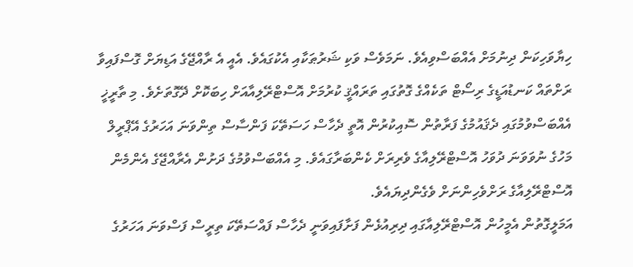ހިޔާވަހިކަން ދިނުމަށް އެއްބަސްވިއެވެ. ނަމަވެސް ވަކި ޝަރުޠަކާއި އެކުގައެވެ. އެއީ އެ ރާއްޖޭގެ އަޑިޔަށް ގޮސްފައިވާ ރަށްތައް ކަނޑުއަޑީގެ ރިސޯޓް ތަކެއްގެ ގޮތުގައި ތަރައްޤީ ކުރުމަށް އޮސްޓްރޭލިއާއަށް ހިބަކޮށް ދޭގޮތަށެވެ. މި ތާރީޚީ އެއްބަސްވުމުގައި ދެޤައުމުގެ ފަރާތުން ސޮއިކުރުން އޮތީ ދެހާސް ހަސަތޭކަ ފަންސާސް ތިންވަނަ އަހަރުގެ އޭޕްރީލް މަހުގެ ނުވަވަނަ ދުވަހު އޮސްޓްރޭލިއާގެ ވެރިރަށް ކެންބަރާގައެވެ. މި އެއްބަސްވުމުގެ ދަށުން އެރާއްޖޭގެ އެންމެން އޮސްޓްރޭލިއާގެ ރަށްވެހިންނަށް ވެގެންދިޔައެވެ.
އަމަލީގޮތުން އެމީހުން އޮސްޓްރޭލިއާގައި ދިރިއުޅެން ފަށާފައިވަނީ ދެހާސް ފައްސަތޭކަ ތިރީސް ފަސްވަނަ އަހަރުގެ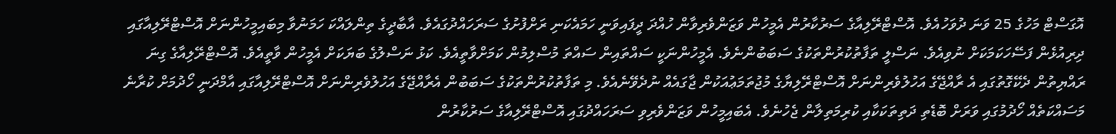އޮގަސްޓް މަހުގެ 25 ވަނަ ދުވަހުއެވެ. އޮސްޓްރޭލިއާގެ ސަރުކާރުން އެމީހުން ވަޒަންވެރިވާން ހުއްދަ ދީފައިވަނީ ހަމައެކަނި ރަށްފުށުގެ ސަރަހައްދުގައެވެ. އާބާދީގެ ތިންލައްކަ ހަމަނުވާ މިބައިމީހުންނަށް އޮސްޓްރޭލިއާގައި ދިރިއުޅެން ފަސޭހަކަމަކަށް ނުވިއެވެ. ނަސްލީ ތަފާތުކުރުންތަކުގެ ސަބަބުންނެވެ. އެމީހުންނަކީ ސައްތައިން ސައްތަ މުސްލިމުން ކަމަށްވާތީއެވެ. ކަޅު ނަސްލުގެ ބަޔަކަށް އެމީހުން ވާތީއެވެ. އޮސްޓްރޭލިއާގެ ގިނަ ރައްޔިތުން ދެކޭގޮތުގައި އެ ރާއްޖޭގެ އަހުލުވެރިންނަށް އޮސްޓްރޭލިޔާގެ މުޖުތަމަޢުއަކުން ޖާގައެއް ނުދެވޭނެއެވެ. މި ތަފާތުކުރުންތަކުގެ ސަބަބުން އެރާއްޖޭގެ އަހުލުވެރިންނަށް އޮސްޓްރޭލިއާގައި އާމްދަނީ ހޯދުމަށް ކުރާނެ މަސައްކަތެއް ހޯދުމުގައި ވަރަށް ބޮޑެތި ދަތިތަކަކާއި ކުރިމަތިލާން ޖެހުނެވެ. އެބައިމީހުން ވަޒަންވެރިވި ސަރަހައްދުގައި އޮސްޓްރޭލިއާގެ ސަރުކާރުން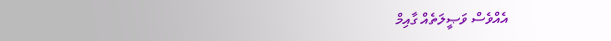އެއްވެސް ވަޞީލަތެއް ގާއިމް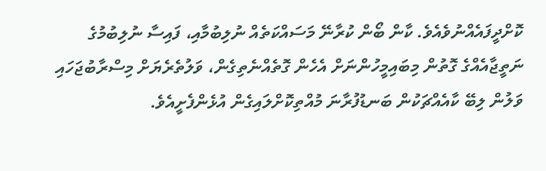ކޮށްދީފައެއްނުވެއެވެ. ކާން ބޯން ކުރާނޭ މަސައްކަތެއް ނުލިބުމާއި، ފައިސާ ނުލިބުމުގެ ނަތީޖާއެއްގެ ގޮތުން މިބައިމީހުންނަށް އެހެން ގޮތެއްނެތިގެން، ވަލުތެރެޔަށް މިސްރާބުޖަހައި ވަލުން ލިބޭ ކާއެއްޗަކުން ބަނޑުފުރާނަ މުއްތިކޮށްލައިގެން އުޅެންފެށީއެވެ.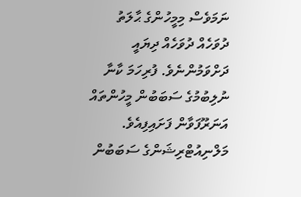ނަމަވެސް މިމީހުންގެ ޙާލަތު ދުވަހެއް ދުވަހެއް ދިޔައީ ދަށްވަމުންނެވެ. ފުރިހަމަ ކާނާ ނުލިބުމުގެ ސަބަބުން މީހުންތައް އަނަރޫފަވާން ފަށައިފިއެވެ. މަލްނިއުޓްރިޝަންގެ ސަބަބުން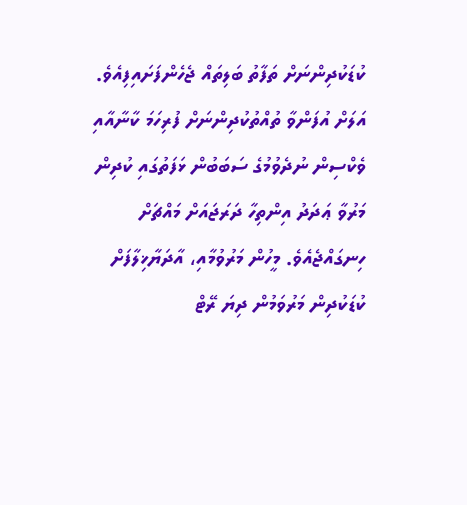ކުޑަކުދިންނަށް ތަފާތު ބަލިތައް ޖެހެންފަށައިފިއެވެ. އަލަށް އުފަންވާ ތުއްތުކުދިންނަށް ފުރިހަމަ ކާނާއާއި ވެކްސިން ނުދެވުމުގެ ސަބަބުން ޅަފަތުގައި ކުދިން މަރުވާ ޢަދަދު އިންތިހާ ދަރަޖައަށް މައްޗަށް ހިނގައްޖެއެވެ. މީހުން މަރުވުމާއި، އާދަޔާޚިލާފަށް ކުޑަކުދިން މަރުވަމުން ދިޔަ ރޭޓް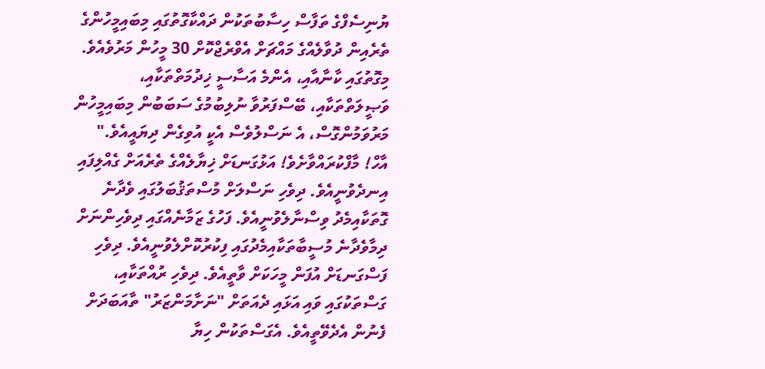ޔުނިސެފްގެ ތަފާސް ހިސާބުތަކުން ދައްކާގޮތުގައި މިބައިމީހުންގެ ތެރެއިން ދުވާލެއްގެ މައްޗަށް އެވްރެޖްކޮށް 30 މީހުން މަރުވެއެވެ. މިގޮތުގައި ކާނާއާއި، އެންމެ އަސާސީ ޚިދުމަތްތަކާއި، ވަޞީލަތްތަކާއި، ބޭސްފަރުވާ ނުލިބުމުގެ ސަބަބުން މިބައިމީހުން މަރުވަމުންގޮސް، އެ ނަސްލުވެސް އެކީ އުވިގެން ދިޔައީއެވެ."
އާހް! މާފްކުރައްވާށެވެ! އަޅުގަނޑަށް ޚިޔާލެއްގެ ތެރެއަށް ގެއްލިފައި އިނދެވުނީއެވެ. ދިވެހި ނަސްލަށް މުސްތަޤުބަލުގައި ވެދާނެ ގޮތަކާއިމެދު ވިސްނާލެވުނީއެވެ. ފަހުގެ ޒަމާނެއްގައި ދިވެހިންނަށް ދިމާވެދާނެ މުސީބާތަކާއިމެދުގައި ފިކުރުކޮށްލެވުނީއެވެ. ދިވެހި ފަސްގަނޑަށް އުފަން މީހަކަށް ވާތީއެވެ. ދިވެހި ރުއްތަކާއި، ގަސްތަކުގައި ވައި އަޅައި ދެއަތަށް "ނަށާމަންޒަރު" ތާއަބަދަށް ފެނުން އެދެވޭތީއެވެ. އެގަސްތަކުން ހިޔާ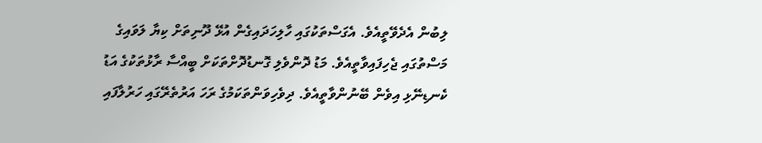ލިބުން އެދެވޭތީއެވެ. އެގަސްތަކުގައި ހާލިހަދައިގެން އުޅޭ ދޫނިތަށް ކިޔާ ލަވައިގެ މަސްތުގައި ޖެހިފައިވާތީއެވެ. މަޑު ދޮންވެލި ގޮނޑުދޮށްތަކަށް ބީއްސާ ރާޅުތަކުގެ އަޑު ކެނޑިނޭޅި އިވެން ބޭނުންވާތީއެވެ. ދިވެހިވަންތަކަމުގެ ރަހަ އަރުތެރޭގައި ހަރުލާފައި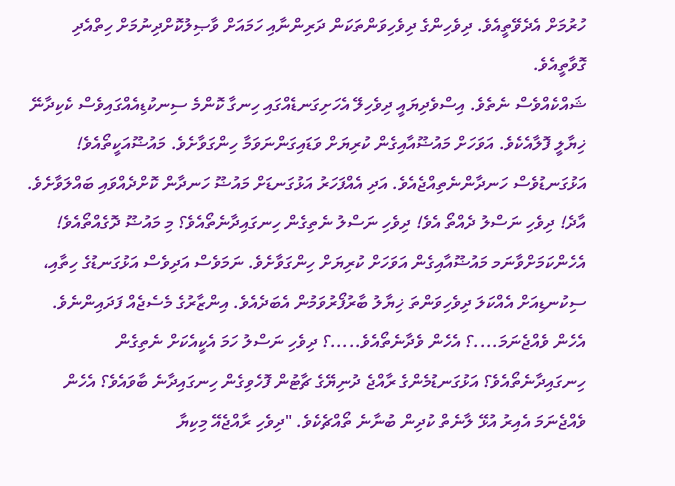ހުރުމަށް އެދެވޭތީއެވެ. ދިވެހިންގެ ދިވެހިވަންތަކަން ދަރިންނާއި ހަމައަށް ވާޞިލުކޮށްދިނުމަށް ހިތްއެދި ގޮވާތީއެވެ.
ޝައްކެއްވެސް ނެތެވެ. އިސްވެދިޔައީ ދިވެހިލޭ އެހަށިގަނޑެއްގައި ހިނގާ ކޮންމެ ސިނކުޑިއެއްގައިވެސް ކެކިދާނޭ ޚިޔާލީ ފޮލާއެކެވެ. އަވަހަށް މައުޟޫއާއިގެން ކުރިޔަށް ވަޑައިގަންނަވަމާ ހިންގަވާށެވެ. މައުޟޫއަކީތޯއެވެ! އަޅުގަނޑުވެސް ހަނދާންނެތިއްޖެއެވެ. އަދި އެއްފަހަރު އަޅުގަނޑަށް މައުޟޫ ހަނދާން ކޮށްދެއްވައި ބައްލަވާށެވެ. އާދެ! ދިވެހި ނަސްލު ދެއްތޯ އެވެ! ދިވެހި ނަސްލު ނެތިގެން ހިނގައިދާނެތޯއެވެ؟ މި މައުޟޫ ދޮގެއްތޯއެވެ! އެހެންކަމަށްވާނަމ މައުޟޫއާއިގެން އަވަހަށް ކުރިޔަށް ހިންގަވާށެވެ. ނަމަވެސް އަދިވެސް އަޅުގަނޑުގެ ހިތާއި، ސިކުނޑިއަށް އެއްކަލަ ދިވެހިވަންތަ ޚިޔާލު ބާރުފޯރުވަމުން އެބަދެއެވެ. އިންޒާރުގެ މެސެޖެއް ފަދައިންނެވެ. އެހެން ވެއްޖެނަމަ....؟ އެހެން ވެދާނެތޯއެވެ.....؟ ދިވެހި ނަސްލު ހަމަ އެކީއެކަށް ނެތިގެން ހިނގައިދާނެތޯއެވެ؟ އަޅުގަނޑުމެންގެ ރާއްޖެ ދުނިޔޭގެ ޗާޓުން ފޮހެވިގެން ހިނގައިދާނެ ބާވައެވެ؟ އެހެން ވެއްޖެނަމަ އެއިރު އުޅޭ ލާނެތް ކުދިން ބުނާނެ ތޯއްޗެކެވެ. "ދިވެހި ރާއްޖެއޭ މިކިޔާ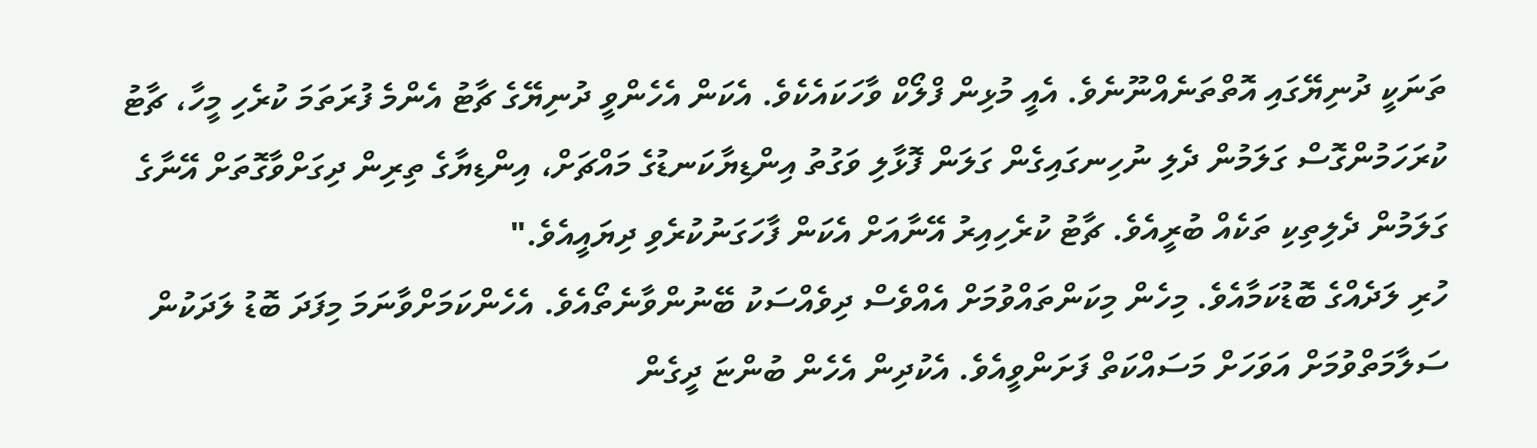ތަނަކީ ދުނިޔޭގައި އޮތްތަނެއްނޫނެވެ. އެއީ މުޅިން ފްލޯކް ވާހަކައެކެވެ. އެކަން އެހެންވީ ދުނިޔޭގެ ޗާޓު އެންމެ ފުރަތަމަ ކުރެހި މީހާ، ޗާޓު ކުރަހަމުންގޮސް ގަލަމުން ދެލި ނުހިނގައިގެން ގަލަން ފޮޅާލި ވަގުތު އިންޑިޔާކަނޑުގެ މައްޗަށް، އިންޑިޔާގެ ތިރިން ދިގަށްވާގޮތަށް އޭނާގެ ގަލަމުން ދެލިތިކި ތަކެއް ބުރީއެވެ. ޗާޓު ކުރެހިއިރު އޭނާއަށް އެކަން ފާހަގަނުކުރެވި ދިޔައީއެވެ."
ހުރި ލަދެއްގެ ބޮޑުކަމާއެވެ. މިހެން މިކަންތައްވުމަށް އެއްވެސް ދިވެއްސަކު ބޭނުންވާނެތޯއެވެ. އެހެންކަމަށްވާނަމަ މިފަދަ ބޮޑު ލަދަކުން ސަލާމަތްވުމަށް އަވަހަށް މަސައްކަތް ފަށަންވީއެވެ. އެކުދިން އެހެން ބުންޏަ ދީގެން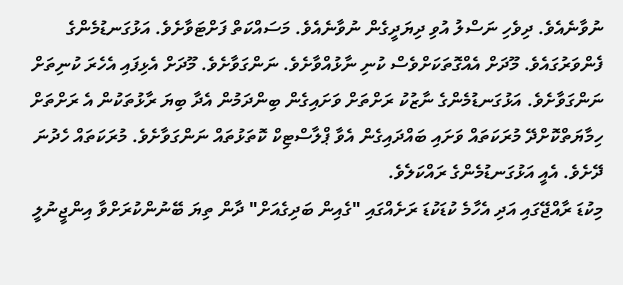ނުވާނެއެވެ. ދިވެހި ނަސްލު އުވި ދިޔަދީގެން ނުވާނެއެވެ. މަސައްކަތް ފަށްޓަވާށެވެ. އަޅުގަނޑުމެންގެ ފެންވަރުގައެވެ. މޫދަށް އެއްގޮތަކަށްވެސް ކުނި ނާޅުއްވާށެވެ. ނަންގަވާށެވެ. މޫދަށް އެޅިފައި އެހެރަ ކުނިތަށް ނަންގަވާށެވެ. އަޅުގަނޑުމެންގެ ނާޒުކު ރަށްތަށް ވަށައިގެން ބިންދަމުން އެދާ ބިޔަ ރާޅުތަކުން އެ ރަށްތަށް ހިމާޔަތްކޮށްދޭ މުރަކަތައް ވަށައި ބައްދައިގެން އެވާ ޕްލާސްޓިކް ކޮތަޅުތައް ނަންގަވާށެވެ. މުރަކަތައް ހެދުނަ ދޭށެވެ. އެއީ އަޅުގަނޑުމެންގެ ރައްކަލެވެ.
މިކުޑަ ރާއްޖޭގައި އަދި އެހާމެ ކުޑަކުޑަ ރަށެއްގައި "ގެއިން ބަދިގެއަށް" ދާން ތިޔަ ބޭނުންކުރަށްވާ އިންޖީނުލީ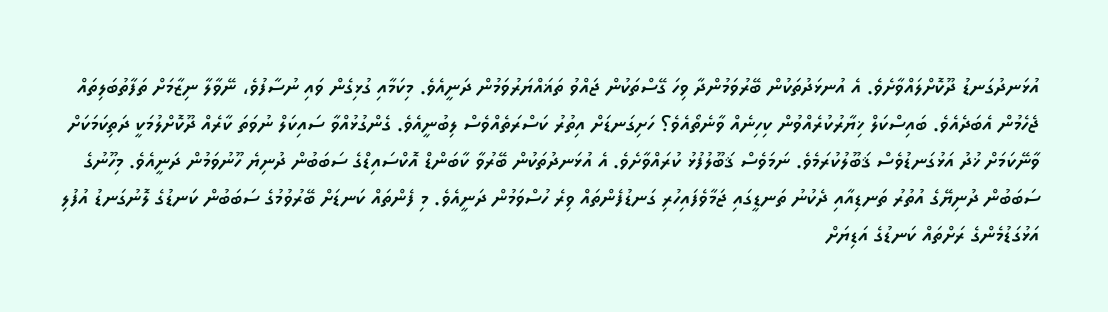އުޅަނދުގަނޑު ދޫކޮށްލައްވާށެވެ. އެ އުނޅަދުތަކުން ބޭރުވަމުންދާ ވިހަ ގޭސްތަކުން ޖައްވު ތަޣައްޔަރުވަމުން ދަނީއެވެ. މިކަމާއި ގުޅިގެން ވައި ނުސާފުވެ، ނޭވާލާ ނިޒާމަށް ތަފާތުބަލިތައް ޖެހެމުން އެބަދެއެވެ. ބައިސްކަލް ޚިޔާރުކުރެއްވުން ކިހިނެއް ވާނެތޯއެވެ؟ ހަށިގަނޑަށް އިތުރު ކަސްރަތެއްވެސް ލިބުނީއެވެ. ގެންގުޅުއްވާ ސައިކަލް ނުވަތަ ކާރެއް ދޫކޮށްލުމަކީ ދަތިކަމަކަށް ވާނޭކަމަށް ޚުދު އަޅުގަނޑުވެސް ޤަބޫލުކުރަމެވެ. ނަމަވެސް ޤަބޫލުފުޅު ކުރައްވާށެވެ. އެ އުޅަނދުތަކުން ބޭރުވާ ކާބަންޑް އޮކްސައިޑްގެ ސަބަބުން ދުނިޔެ ހޫނުވަމުން ދަނީއެވެ. މިހޫނުގެ ސަބަބުން ދުނިޔޭގެ އުތުރު ތަނޑިއާއި ދެކުނު ތަނޑީގައި ޖަމާވެފައިހުރި ގަނޑުފެންތައް ވިރެ ހުސްވަމުން ދަނީއެވެ. މި ފެންތައް ކަނޑަށް ބޭރުވުމުގެ ސަބަބުން ކަނޑުގެ ލޮނުގަނޑު އުފުލި އަޅުގަޑުމެންގެ ރަށްތައް ކަނޑުގެ އަޑިޔަށް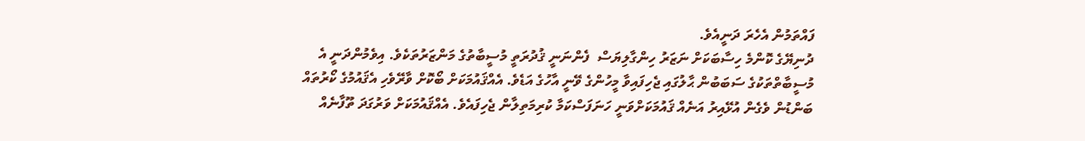ފައްތަމުން އެހެރަ ދަނީއެވެ.
ދުނިޔޭގެ ކޮންމެ ހިސާބަކަށް ނަޒަރު ހިންގާލިޔަސް  ފެންނަނީ ޤުދުރަތީ މުސީބާތުގެ މަންޒަރުތަކެވެ. އިވެމުންދަނީ އެ މުސީބާތްތަކުގެ ސަބަބުން ޙާލުގައި ޖެހިފައިވާ މީހުންގެ ވޭނީ އާހުގެ އަޑެވެ. އެއްޤައުމަކަށް ބޯކޮށް ވާރޭވެހި އެޤައުމުގެ ކޯރުތައް ބަންޑުން ވެގެން އުޅޭއިރު އަނެއް ޤައުމަކަށްވަނީ ހަނަފަސްކަމާ ކުރިމަތިލާން ޖެހިފައެވެ. އެއްޤައުމަކަށް ވަރުގަދަ ތޫފާނެއް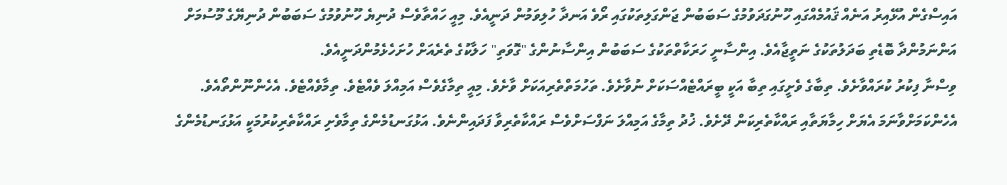އައިސްގެން އުޅޭއިރު އަނެއް ޤައުމެއްގައި ހޫނުގަދަވުމުގެ ސަބަބުން ޖަންގަލިތަކުގައި ރޯވެ އަނދާ ހުލިވަމުން ދަނީއެވެ. މިއީ ހައްތާވެސް ދުނިޔެ ހޫނުވުމުގެ ސަބަބުން ދުނިޔޭގެ މޫސުމަށް އަންނަމުންދާ ބޮޑެތި ބަދަލުތަކުގެ ނަތީޖާއެވެ. އިންސާނީ ހަރަކާތްތަކުގެ ސަބަބުން އިންސާނުންގެ "ގޮވަތި" ހަލާކުގެ ތެރެއަށް ހުށަހެޅެމުންދަނީއެވެ.
ވިސްނާ ފިކުރު ކުރައްވާށެވެ. ތިބާގެ ވެށީގައި ތިބާ އަކީ ބީރައްޓެއްސަކަށް ނުވާށެވެ. ތަހުމަތްތެރިއަކަށް ވާށެވެ. މިއީ ތިމާގެވެސް އަމިއްލަ ވެއްޓެވެ. ތިމާވެއްޓެވެ. އެހެންނޫންތޯއެވެ. އެހެންކަމަށްވާނަމަ އެޔަށް ހިމާޔަތާއި ރައްކާތެރިކަން ދޭށެވެ. ޚުދު ތިމާގެ އަމިއްލަ ނަފްސަށްވެސް ރައްކާތެރިވާ ފަދައިންނެވެ. އަޅުގަނޑުމެންގެ ތިމާވެށި ރައްކާތެރިކުރުމަކީ އަޅުގަނޑުމެންގެ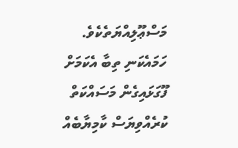މަސްޢޫލިއްޔަތެކެވެ. ހަމައެކަނި ތިބާ އެކަމަށް ފޫގަޅައިގެން މަސައްކަތް ކުރެއްވިޔަސް ކާމިޔާބެއް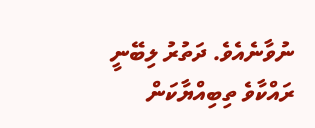ނުވާނެއެވެ. ދަތުރު ލިބޭނީ ރައްކާވެ ތިބިއްޔާކަން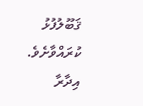ޤަބޫލުފުޅު ކުރައްވާށެވެ.
އިދާރާ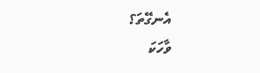އެނގޭތަ؟
ވާހަކަ